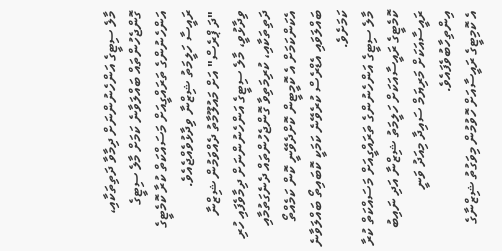މާލެ ސިޓީގެ އަންހެނުންނަށް ދިމާވާ ދަތިތަކާއި، ގޮންޖެހުންތައް ބައްލަވާނެ ކަމަށް މާލެ ސިޓީގެ އަންހެނުންގެ ތަރައްގީއަށް މަސައްކަތް ކުރާ ކޮމެޓީގެ ރައީސާ ހަލީމަތު ޝިޒްނާ ވިދާޅުވެއްޖެއެވެ.
"ދަ ޕްރެސް" އަށް މައުލޫމާތު ދެއްވަމުން ޝިޒްނާ ވިދާޅުވީ، މާލެ ސިޓީގެ އަންހެނުންނަށް ދިމާވެފައި ހުރި ދަތިތަކާއި، ކުރިމަތިވާ ގޮންޖެހުންތައް ދެނެގަތުމާއި އެކަންކަމަށް އެ ކޮމީޓީން ކޮށްދެވޭނީ ކޮން ކަމެއްތޯ ބައްލަވައި އެޑްރެސް ކުރެވޭނެ ކަމަކީ ކޮބައިތޯ ބައްލަވާނެ ކަމަށެވެ.
މާލެ ސިޓީގެ އަންހެނުންގެ ތަރައްގީއަށް މަސައްކަތް ކުރާ ކޮމެޓީގެ ރައީސާއަކަށް ހަލީމަތު ޝިޒްނާ އަދި ނައިބު ރައީސާއަކަށް މަރިޔަމް ސައިދާ މިއަދު ވަނީ އިންތިހާބުވެފައެވެ.
އެ ކޮމިޓީގެ ރައީސާއަށް ހޮވުމުން މިވަގުތު ޝިޒްނާގެ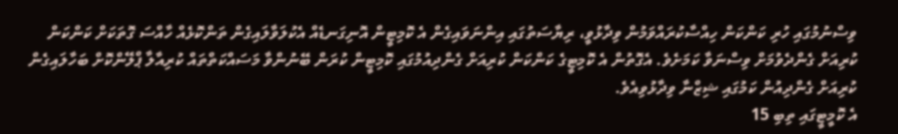ވިސްނުމުގައި ހުރި ކަންކަން ހިއްސާކުރައްވަމުން ވިދާޅުވީ، ރިޔާސަތުގައި އިންނަވައިގެން އެ ކޮމިޓީން އޮނިގަނޑެއް އެކުލަވާލައިގެން ތަންކޮޅެއް ހާއްސަ ގޮތަކަށް ކަންކަން ކުރިއަށް ގެންދެވުމަށް ވިސްނަވާ ކަމަށެވެ. އެގޮތުން އެ ކޮމިޓީގެ ކަންކަން ކުރިއަށް ގެންދިއުމުގައި ކޮމިޓީން ކުރަން ބޭނުންވާ މަސައްކަތްތައް ކުރިއާލާ ޕްލޭންކޮށް ބަހާލައިގެން ކުރިއަށް ގެންދިއުން ކަމުގައި ޝިޒްނާ ވިދާޅުވިއެވެ.
އެ ކޮމީޓީގައި ތިބި 15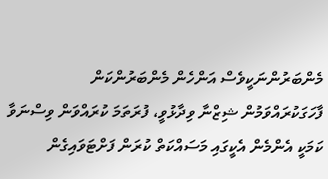މެންބަރުންނަކީވެސް އަންހެން މެންބަރުންކަން ފާހަގަކުރައްވަމުން ޝިޒްނާ ވިދާޅުވީ، ފުރަތަމަ ކުރައްވަން ވިސްނަވާ ކަމަކީ އެންމެން އެކީގައި މަސައްކަތް ކުރަން ފަށްޓަވައިގެން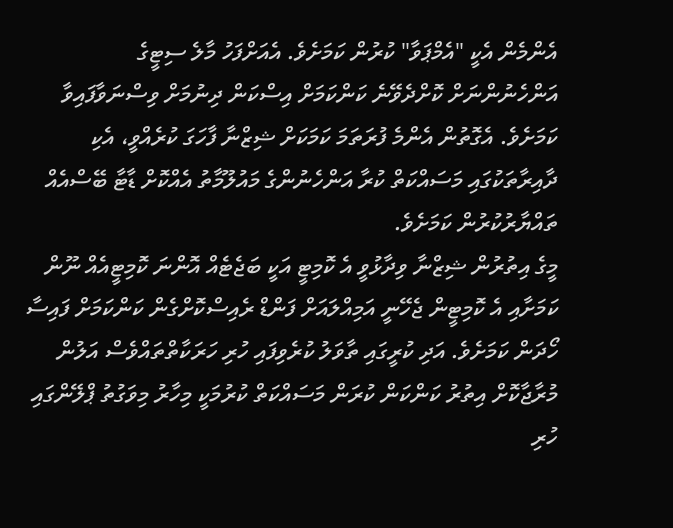އެންމެން އެކީ "އެމްޕަވާ" ކުރުން ކަމަށެވެ. އެއަށްފަހު މާލެ ސިޓީގެ އަންހެނުންނަށް ކޮށްދެވޭނެ ކަންކަމަށް އިސްކަން ދިނުމަށް ވިސްނަވާފައިވާ ކަމަށެވެ. އެގޮތުން އެންމެ ފުރަތަމަ ކަމަކަށް ޝިޒްނާ ފާހަގަ ކުރެއްވީ، އެކި ދާއިރާތަކުގައި މަސައްކަތް ކުރާ އަންހެނުންގެ މައުލޫމާތު އެއްކޮށް ޑާޓާ ބޭސްއެއް ތައްޔާރުކުރުން ކަމަށެވެ.
މީގެ އިތުރުން ޝިޒްނާ ވިދާޅުވީ އެ ކޮމިޓީ އަކީ ބަޖެޓެއް އޮންނަ ކޮމިޓީއެއް ނޫން ކަމަށާއި އެ ކޮމިޓީން ޖެހޭނީ އަމިއްލައަށް ފަންޑް ރެއިސްކޮށްގެން ކަންކަމަށް ފައިސާ ހޯދަން ކަމަށެވެ. އަދި ކުރީގައި ތާވަލު ކުރެވިފައި ހުރި ހަރަކާތްތައްވެސް އަލުން މުރާޖާކޮށް އިތުރު ކަންކަން ކުރަން މަސައްކަތް ކުރުމަކީ މިހާރު މިވަގުތު ޕްލޭންގައި ހުރި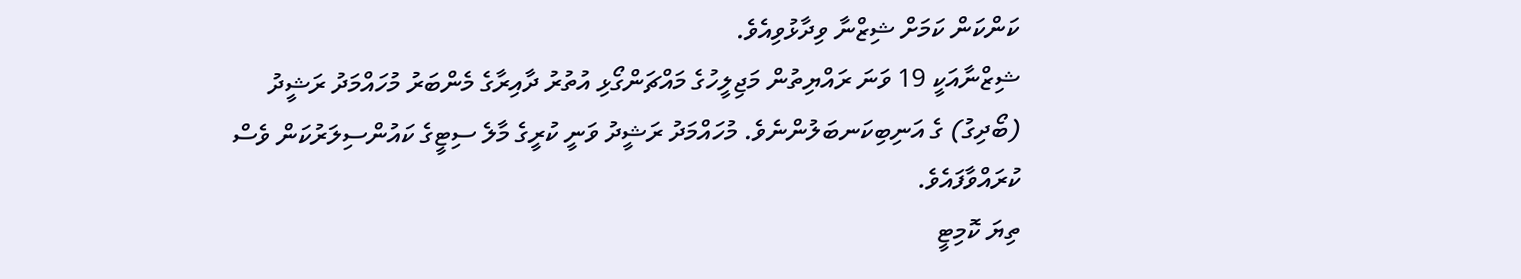ކަންކަން ކަމަށް ޝިޒްނާ ވިދާޅުވިއެވެ.
ޝިޒްނާއަކީ 19 ވަނަ ރައްޔިތުން މަޖިލީހުގެ މައްޗަންގޯޅި އުތުރު ދާއިރާގެ މެންބަރު މުހައްމަދު ރަޝީދު (ބޯދިގު) ގެ އަނިބިކަނބަލުންނެވެ. މުހައްމަދު ރަޝީދު ވަނީ ކުރީގެ މާލެ ސިޓީގެ ކައުންސިލަރުކަން ވެސް ކުރައްވާފައެވެ.
ތިޔަ ކޮމިޓީ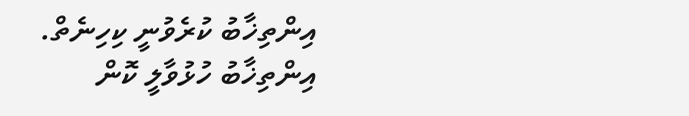އިންތިޚާބު ކުރެވުނީ ކިހިނެތް. އިންތިޚާބު ހުޅުވާލީ ކޮން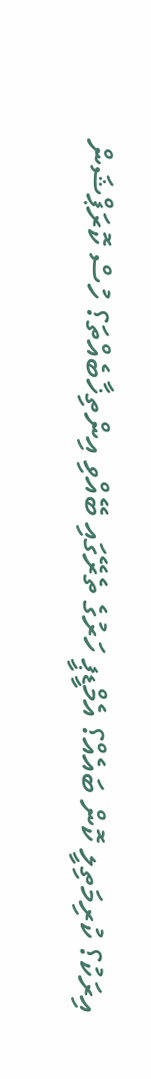އިރަކު؟ ކުރިމަތިލީ ކޮން ބައެއް؟ އެމްޑީޕީ ހަރުގެ ތެރޭގައި ބޭއްވި އިންތިޚާބެއްތަ؟ ހުސް ކޮރަޕްޝަން